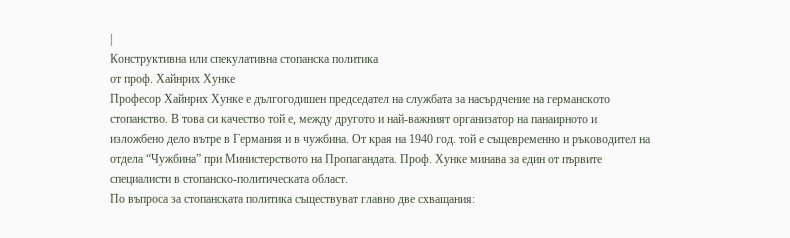|
Конструктивна или спекулативна стопанска политика
от проф. Хайнрих Хунке
Професор Хайнрих Хунке е дългогодишен председател на службата за насърдчение на германското стопанство. В това си качество той е, между другото и най-важният организатор на панаирното и изложбено дело вътре в Германия и в чужбина. От края на 1940 год. той е същевременно и ръководител на отдела “Чужбина” при Министерството на Пропагандата. Проф. Хунке минава за един от първите специалисти в стопанско-политическата област.
По въпроса за стопанската политика съществуват главно две схващания: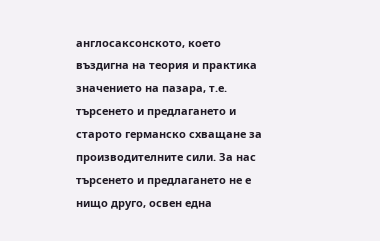англосаксонското, което въздигна на теория и практика значението на пазара, т.е. търсенето и предлагането и старото германско схващане за производителните сили. За нас търсенето и предлагането не е нищо друго, освен една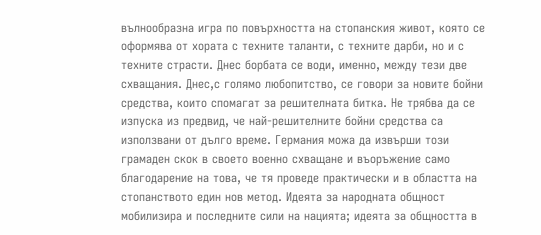вълнообразна игра по повърхността на стопанския живот, която се оформява от хората с техните таланти, с техните дарби, но и с техните страсти. Днес борбата се води, именно, между тези две схващания. Днес,с голямо любопитство, се говори за новите бойни средства, които спомагат за решителната битка. Не трябва да се изпуска из предвид, че най-решителните бойни средства са използвани от дълго време. Германия можа да извърши този грамаден скок в своето военно схващане и въоръжение само благодарение на това, че тя проведе практически и в областта на стопанството един нов метод. Идеята за народната общност мобилизира и последните сили на нацията; идеята за общността в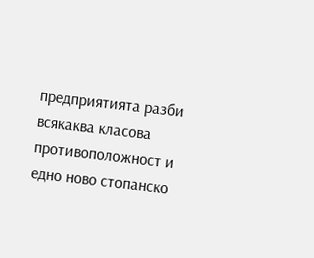предприятията разби всякаква класова противоположност и едно ново стопанско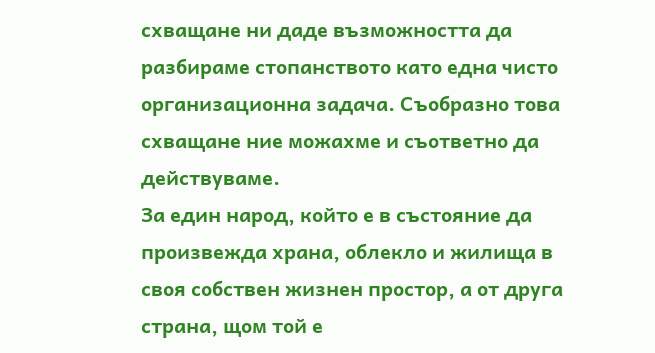схващане ни даде възможността да разбираме стопанството като една чисто организационна задача. Съобразно това схващане ние можахме и съответно да действуваме.
За един народ, който е в състояние да произвежда храна, облекло и жилища в своя собствен жизнен простор, а от друга страна, щом той е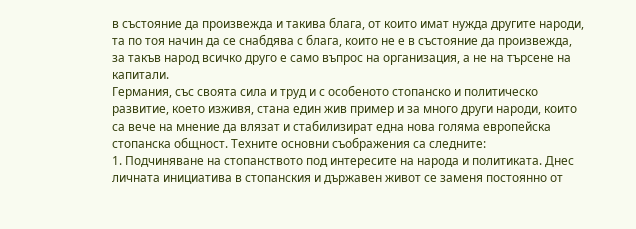в състояние да произвежда и такива блага, от които имат нужда другите народи, та по тоя начин да се снабдява с блага, които не е в състояние да произвежда, за такъв народ всичко друго е само въпрос на организация, а не на търсене на капитали.
Германия, със своята сила и труд и с особеното стопанско и политическо развитие, което изживя, стана един жив пример и за много други народи, които са вече на мнение да влязат и стабилизират една нова голяма европейска стопанска общност. Техните основни съображения са следните:
1. Подчиняване на стопанството под интересите на народа и политиката. Днес личната инициатива в стопанския и държавен живот се заменя постоянно от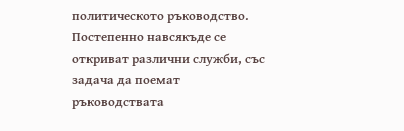политическото ръководство. Постепенно навсякъде се откриват различни служби, със задача да поемат ръководствата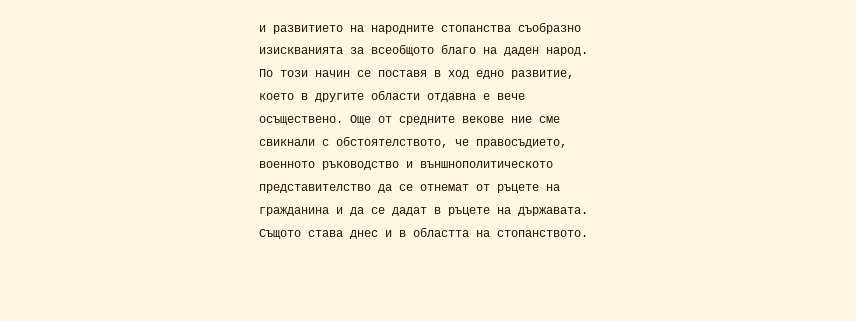и развитието на народните стопанства съобразно изискванията за всеобщото благо на даден народ. По този начин се поставя в ход едно развитие, което в другите области отдавна е вече осъществено. Още от средните векове ние сме свикнали с обстоятелството, че правосъдието, военното ръководство и външнополитическото представителство да се отнемат от ръцете на гражданина и да се дадат в ръцете на държавата. Същото става днес и в областта на стопанството.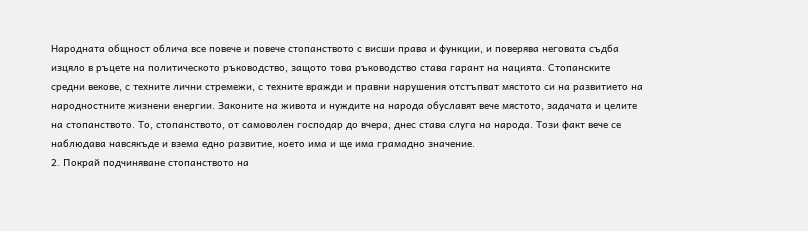Народната общност облича все повече и повече стопанството с висши права и функции, и поверява неговата съдба изцяло в ръцете на политическото ръководство, защото това ръководство става гарант на нацията. Стопанските средни векове, с техните лични стремежи, с техните вражди и правни нарушения отстъпват мястото си на развитието на народностните жизнени енергии. Законите на живота и нуждите на народа обуславят вече мястото, задачата и целите на стопанството. То, стопанството, от самоволен господар до вчера, днес става слуга на народа. Този факт вече се наблюдава навсякъде и взема едно развитие, което има и ще има грамадно значение.
2. Покрай подчиняване стопанството на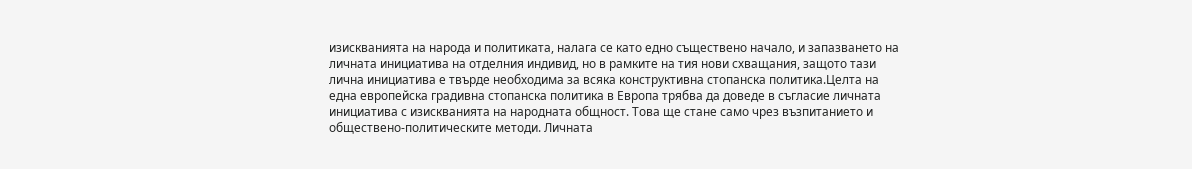изискванията на народа и политиката, налага се като едно съществено начало, и запазването на личната инициатива на отделния индивид, но в рамките на тия нови схващания, защото тази лична инициатива е твърде необходима за всяка конструктивна стопанска политика.Целта на една европейска градивна стопанска политика в Европа трябва да доведе в съгласие личната инициатива с изискванията на народната общност. Това ще стане само чрез възпитанието и обществено-политическите методи. Личната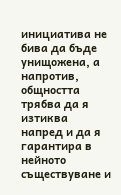инициатива не бива да бъде унищожена, а напротив, общността трябва да я изтиква напред и да я гарантира в нейното съществуване и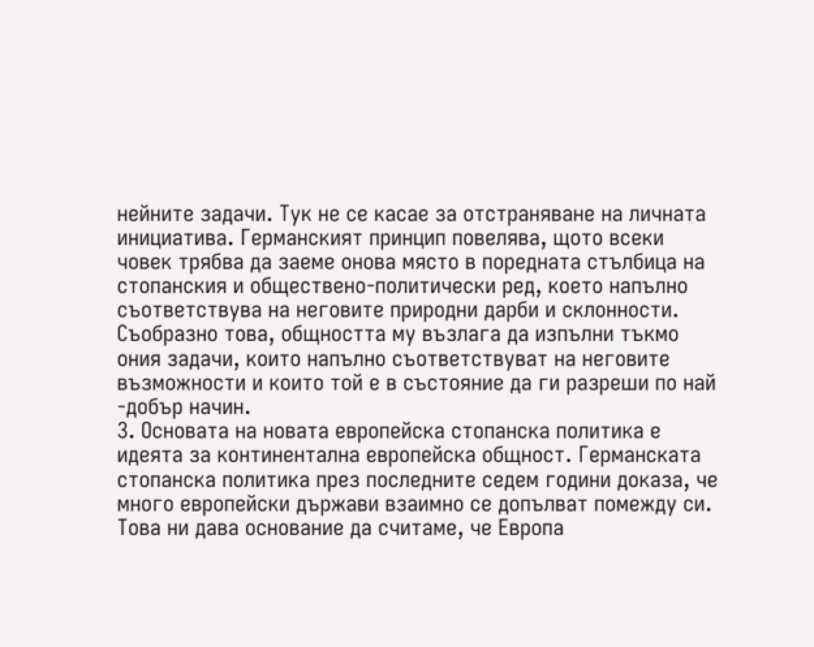нейните задачи. Тук не се касае за отстраняване на личната инициатива. Германският принцип повелява, щото всеки човек трябва да заеме онова място в поредната стълбица на стопанския и обществено-политически ред, което напълно съответствува на неговите природни дарби и склонности. Съобразно това, общността му възлага да изпълни тъкмо ония задачи, които напълно съответствуват на неговите възможности и които той е в състояние да ги разреши по най -добър начин.
3. Основата на новата европейска стопанска политика е идеята за континентална европейска общност. Германската стопанска политика през последните седем години доказа, че много европейски държави взаимно се допълват помежду си. Това ни дава основание да считаме, че Европа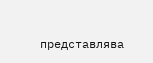представлява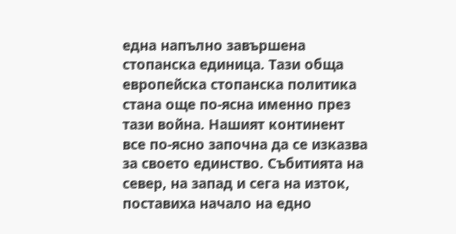една напълно завършена стопанска единица. Тази обща европейска стопанска политика стана още по-ясна именно през тази война. Нашият континент все по-ясно започна да се изказва за своето единство. Събитията на север, на запад и сега на изток, поставиха начало на едно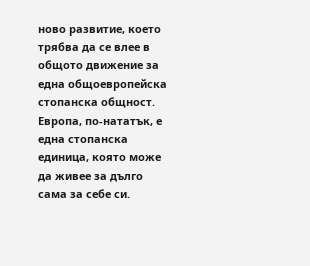ново развитие, което трябва да се влее в общото движение за една общоевропейска стопанска общност. Европа, по-нататък, е една стопанска единица, която може да живее за дълго сама за себе си.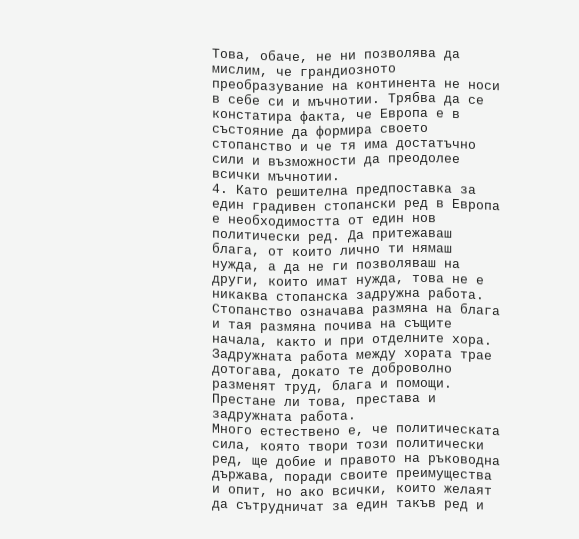Това, обаче, не ни позволява да мислим, че грандиозното преобразувание на континента не носи в себе си и мъчнотии. Трябва да се констатира факта, че Европа е в състояние да формира своето стопанство и че тя има достатъчно сили и възможности да преодолее всички мъчнотии.
4. Като решителна предпоставка за един градивен стопански ред в Европа е необходимостта от един нов политически ред. Да притежаваш блага, от които лично ти нямаш нужда, а да не ги позволяваш на други, които имат нужда, това не е никаква стопанска задружна работа. Стопанство означава размяна на блага и тая размяна почива на същите начала, както и при отделните хора. Задружната работа между хората трае дотогава, докато те доброволно разменят труд, блага и помощи. Престане ли това, престава и задружната работа.
Много естествено е, че политическата сила, която твори този политически ред, ще добие и правото на ръководна държава, поради своите преимущества и опит, но ако всички, които желаят да сътрудничат за един такъв ред и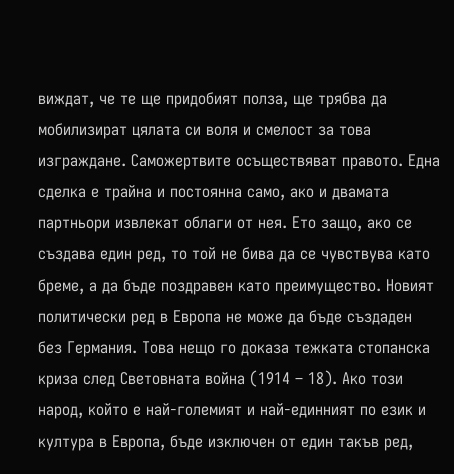виждат, че те ще придобият полза, ще трябва да мобилизират цялата си воля и смелост за това изграждане. Саможертвите осъществяват правото. Една сделка е трайна и постоянна само, ако и двамата партньори извлекат облаги от нея. Ето защо, ако се създава един ред, то той не бива да се чувствува като бреме, а да бъде поздравен като преимущество. Новият политически ред в Европа не може да бъде създаден без Германия. Това нещо го доказа тежката стопанска криза след Световната война (1914 – 18). Ако този народ, който е най-големият и най-единният по език и култура в Европа, бъде изключен от един такъв ред,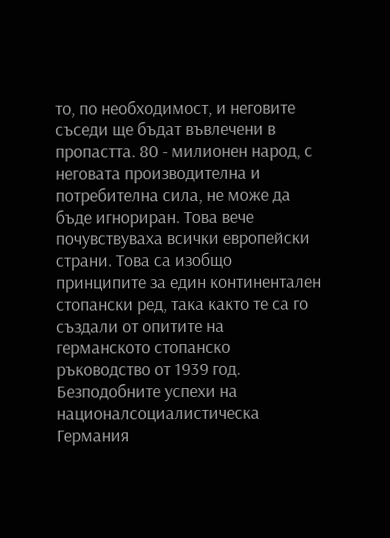то, по необходимост, и неговите съседи ще бъдат въвлечени в пропастта. 80 - милионен народ, с неговата производителна и потребителна сила, не може да бъде игнориран. Това вече почувствуваха всички европейски страни. Това са изобщо принципите за един континентален стопански ред, така както те са го създали от опитите на германското стопанско ръководство от 1939 год.
Безподобните успехи на националсоциалистическа Германия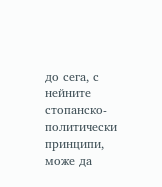до сега, с нейните стопанско-политически принципи, може да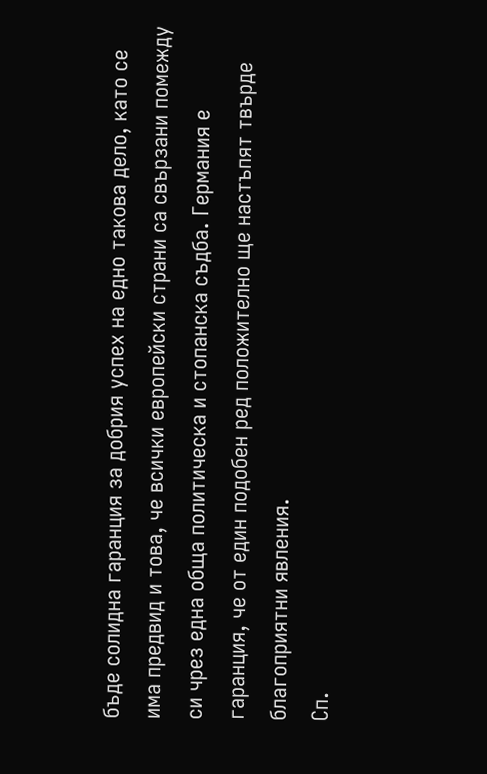бъде солидна гаранция за добрия успех на едно такова дело, като се има предвид и това, че всички европейски страни са свързани помежду си чрез една обща политическа и стопанска съдба. Германия е гаранция, че от един подобен ред положително ще настъпят твърде благоприятни явления.
Сп.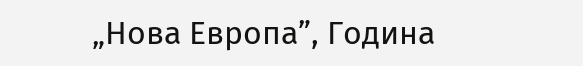„Нова Европа”, Година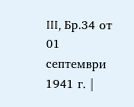III, Бр.34 от 01 септември 1941 г. |